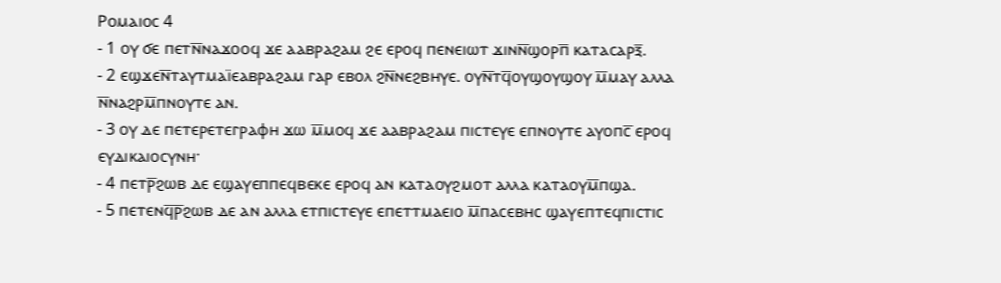Ⲣⲟⲙⲁⲓⲟⲥ 4
- 1 ⲟⲩ ϭⲉ ⲡⲉⲧⲛ̅ⲛⲁϫⲟⲟϥ ϫⲉ ⲁⲁⲃⲣⲁϩⲁⲙ ϩⲉ ⲉⲣⲟϥ ⲡⲉⲛⲉⲓⲱⲧ ϫⲓⲛⲛ̅ϣⲟⲣⲡ̅ ⲕⲁⲧⲁⲥⲁⲣⲝ̅.
- 2 ⲉϣϫⲉⲛ̅ⲧⲁⲩⲧⲙⲁⲓ̈ⲉⲁⲃⲣⲁϩⲁⲙ ⲅⲁⲣ ⲉⲃⲟⲗ ϩⲛ̅ⲛⲉϩⲃⲏⲩⲉ. ⲟⲩⲛ̅ⲧϥ̅ⲟⲩϣⲟⲩϣⲟⲩ ⲙ̅ⲙⲁⲩ ⲁⲗⲗⲁ ⲛ̅ⲛⲁϩⲣⲙ̅ⲡⲛⲟⲩⲧⲉ ⲁⲛ.
- 3 ⲟⲩ ⲇⲉ ⲡⲉⲧⲉⲣⲉⲧⲉⲅⲣⲁⲫⲏ ϫⲱ ⲙ̅ⲙⲟϥ ϫⲉ ⲁⲁⲃⲣⲁϩⲁⲙ ⲡⲓⲥⲧⲉⲩⲉ ⲉⲡⲛⲟⲩⲧⲉ ⲁⲩⲟⲡⲥ̅ ⲉⲣⲟϥ ⲉⲩⲇⲓⲕⲁⲓⲟⲥⲩⲛⲏ·
- 4 ⲡⲉⲧⲣ̅ϩⲱⲃ ⲇⲉ ⲉϣⲁⲩⲉⲡⲡⲉϥⲃⲉⲕⲉ ⲉⲣⲟϥ ⲁⲛ ⲕⲁⲧⲁⲟⲩϩⲙⲟⲧ ⲁⲗⲗⲁ ⲕⲁⲧⲁⲟⲩⲙ̅ⲡϣⲁ.
- 5 ⲡⲉⲧⲉⲛϥ̅ⲣ̅ϩⲱⲃ ⲇⲉ ⲁⲛ ⲁⲗⲗⲁ ⲉⲧⲡⲓⲥⲧⲉⲩⲉ ⲉⲡⲉⲧⲧⲙⲁⲉⲓⲟ ⲙ̅ⲡⲁⲥⲉⲃⲏⲥ ϣⲁⲩⲉⲡⲧⲉϥⲡⲓⲥⲧⲓⲥ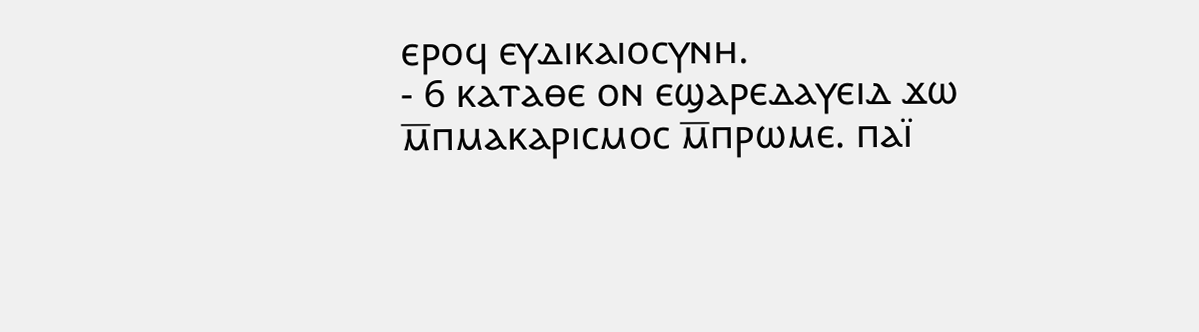ⲉⲣⲟϥ ⲉⲩⲇⲓⲕⲁⲓⲟⲥⲩⲛⲏ.
- 6 ⲕⲁⲧⲁⲑⲉ ⲟⲛ ⲉϣⲁⲣⲉⲇⲁⲩⲉⲓⲇ ϫⲱ ⲙ̅ⲡⲙⲁⲕⲁⲣⲓⲥⲙⲟⲥ ⲙ̅ⲡⲣⲱⲙⲉ. ⲡⲁⲓ̈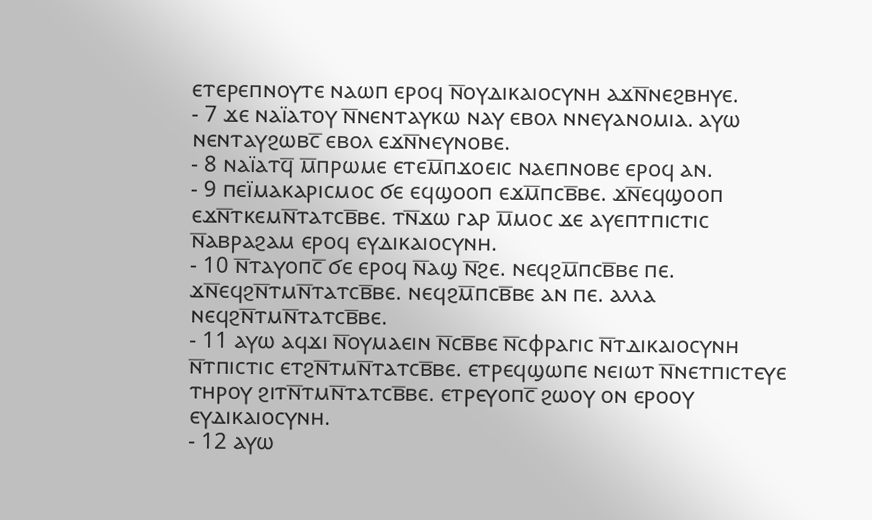ⲉⲧⲉⲣⲉⲡⲛⲟⲩⲧⲉ ⲛⲁⲱⲡ ⲉⲣⲟϥ ⲛ̅ⲟⲩⲇⲓⲕⲁⲓⲟⲥⲩⲛⲏ ⲁϫⲛ̅ⲛⲉϩⲃⲏⲩⲉ.
- 7 ϫⲉ ⲛⲁⲓ̈ⲁⲧⲟⲩ ⲛ̅ⲛⲉⲛⲧⲁⲩⲕⲱ ⲛⲁⲩ ⲉⲃⲟⲗ ⲛⲛⲉⲩⲁⲛⲟⲙⲓⲁ. ⲁⲩⲱ ⲛⲉⲛⲧⲁⲩϩⲱⲃⲥ̅ ⲉⲃⲟⲗ ⲉϫⲛ̅ⲛⲉⲩⲛⲟⲃⲉ.
- 8 ⲛⲁⲓ̈ⲁⲧϥ̅ ⲙ̅ⲡⲣⲱⲙⲉ ⲉⲧⲉⲙ̅ⲡϫⲟⲉⲓⲥ ⲛⲁⲉⲡⲛⲟⲃⲉ ⲉⲣⲟϥ ⲁⲛ.
- 9 ⲡⲉⲓ̈ⲙⲁⲕⲁⲣⲓⲥⲙⲟⲥ ϭⲉ ⲉϥϣⲟⲟⲡ ⲉϫⲙ̅ⲡⲥⲃ̅ⲃⲉ. ϫⲛ̅ⲉϥϣⲟⲟⲡ ⲉϫⲛ̅ⲧⲕⲉⲙⲛ̅ⲧⲁⲧⲥⲃ̅ⲃⲉ. ⲧⲛ̅ϫⲱ ⲅⲁⲣ ⲙ̅ⲙⲟⲥ ϫⲉ ⲁⲩⲉⲡⲧⲡⲓⲥⲧⲓⲥ ⲛ̅ⲁⲃⲣⲁϩⲁⲙ ⲉⲣⲟϥ ⲉⲩⲇⲓⲕⲁⲓⲟⲥⲩⲛⲏ.
- 10 ⲛ̅ⲧⲁⲩⲟⲡⲥ̅ ϭⲉ ⲉⲣⲟϥ ⲛ̅ⲁϣ ⲛ̅ϩⲉ. ⲛⲉϥϩⲙ̅ⲡⲥⲃ̅ⲃⲉ ⲡⲉ. ϫⲛ̅ⲉϥϩⲛ̅ⲧⲙⲛ̅ⲧⲁⲧⲥⲃ̅ⲃⲉ. ⲛⲉϥϩⲙ̅ⲡⲥⲃ̅ⲃⲉ ⲁⲛ ⲡⲉ. ⲁⲗⲗⲁ ⲛⲉϥϩⲛ̅ⲧⲙⲛ̅ⲧⲁⲧⲥⲃ̅ⲃⲉ.
- 11 ⲁⲩⲱ ⲁϥϫⲓ ⲛ̅ⲟⲩⲙⲁⲉⲓⲛ ⲛ̅ⲥⲃ̅ⲃⲉ ⲛ̅ⲥⲫⲣⲁⲅⲓⲥ ⲛ̅ⲧⲇⲓⲕⲁⲓⲟⲥⲩⲛⲏ ⲛ̅ⲧⲡⲓⲥⲧⲓⲥ ⲉⲧϩⲛ̅ⲧⲙⲛ̅ⲧⲁⲧⲥⲃ̅ⲃⲉ. ⲉⲧⲣⲉϥϣⲱⲡⲉ ⲛⲉⲓⲱⲧ ⲛ̅ⲛⲉⲧⲡⲓⲥⲧⲉⲩⲉ ⲧⲏⲣⲟⲩ ϩⲓⲧⲛ̅ⲧⲙⲛ̅ⲧⲁⲧⲥⲃ̅ⲃⲉ. ⲉⲧⲣⲉⲩⲟⲡⲥ̅ ϩⲱⲟⲩ ⲟⲛ ⲉⲣⲟⲟⲩ ⲉⲩⲇⲓⲕⲁⲓⲟⲥⲩⲛⲏ.
- 12 ⲁⲩⲱ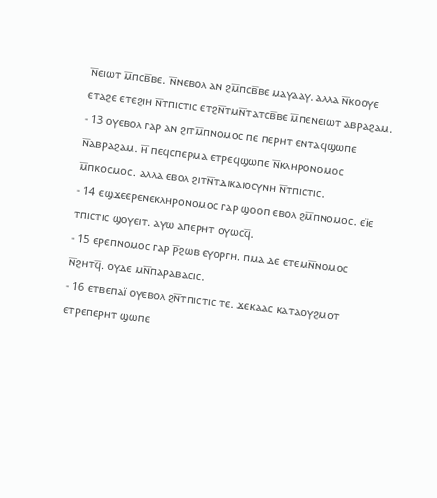ⲛ̅ⲉⲓⲱⲧ ⲙ̅ⲡⲥⲃ̅ⲃⲉ. ⲛ̅ⲛⲉⲃⲟⲗ ⲁⲛ ϩⲙ̅ⲡⲥⲃ̅ⲃⲉ ⲙⲁⲩⲁⲁⲩ. ⲁⲗⲗⲁ ⲛ̅ⲕⲟⲟⲩⲉ ⲉⲧⲁϩⲉ ⲉⲧⲉϩⲓⲏ ⲛ̅ⲧⲡⲓⲥⲧⲓⲥ ⲉⲧϩⲛ̅ⲧⲙⲛ̅ⲧⲁⲧⲥⲃ̅ⲃⲉ ⲙ̅ⲡⲉⲛⲉⲓⲱⲧ ⲁⲃⲣⲁϩⲁⲙ.
- 13 ⲟⲩⲉⲃⲟⲗ ⲅⲁⲣ ⲁⲛ ϩⲓⲧⲙ̅ⲡⲛⲟⲙⲟⲥ ⲡⲉ ⲡⲉⲣⲏⲧ ⲉⲛⲧⲁϥϣⲱⲡⲉ ⲛ̅ⲁⲃⲣⲁϩⲁⲙ. ⲏ̅ ⲡⲉϥⲥⲡⲉⲣⲙⲁ ⲉⲧⲣⲉϥϣⲱⲡⲉ ⲛ̅ⲕⲗⲏⲣⲟⲛⲟⲙⲟⲥ ⲙ̅ⲡⲕⲟⲥⲙⲟⲥ. ⲁⲗⲗⲁ ⲉⲃⲟⲗ ϩⲓⲧⲛ̅ⲧⲇⲓⲕⲁⲓⲟⲥⲩⲛⲏ ⲛ̅ⲧⲡⲓⲥⲧⲓⲥ.
- 14 ⲉϣϫⲉⲉⲣⲉⲛⲉⲕⲗⲏⲣⲟⲛⲟⲙⲟⲥ ⲅⲁⲣ ϣⲟⲟⲡ ⲉⲃⲟⲗ ϩⲙ̅ⲡⲛⲟⲙⲟⲥ. ⲉⲓ̈ⲉ ⲧⲡⲓⲥⲧⲓⲥ ϣⲟⲩⲉⲓⲧ. ⲁⲩⲱ ⲁⲡⲉⲣⲏⲧ ⲟⲩⲱⲥϥ̅.
- 15 ⲉⲣⲉⲡⲛⲟⲙⲟⲥ ⲅⲁⲣ ⲣ̅ϩⲱⲃ ⲉⲩⲟⲣⲅⲏ. ⲡⲙⲁ ⲇⲉ ⲉⲧⲉⲙⲛ̅ⲛⲟⲙⲟⲥ ⲛ̅ϩⲏⲧϥ̅. ⲟⲩⲇⲉ ⲙⲛ̅ⲡⲁⲣⲁⲃⲁⲥⲓⲥ.
- 16 ⲉⲧⲃⲉⲡⲁⲓ̈ ⲟⲩⲉⲃⲟⲗ ϩⲛ̅ⲧⲡⲓⲥⲧⲓⲥ ⲧⲉ. ϫⲉⲕⲁⲁⲥ ⲕⲁⲧⲁⲟⲩϩⲙⲟⲧ ⲉⲧⲣⲉⲡⲉⲣⲏⲧ ϣⲱⲡⲉ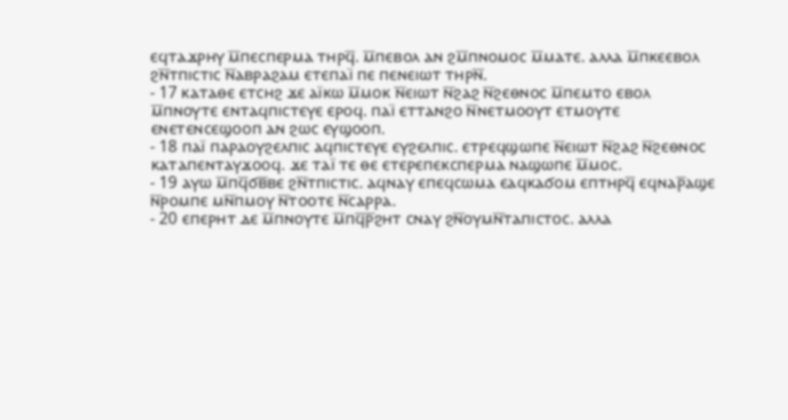ⲉϥⲧⲁϫⲣⲏⲩ ⲙ̅ⲡⲉⲥⲡⲉⲣⲙⲁ ⲧⲏⲣϥ̅. ⲙ̅ⲡⲉⲃⲟⲗ ⲁⲛ ϩⲙ̅ⲡⲛⲟⲙⲟⲥ ⲙ̅ⲙⲁⲧⲉ. ⲁⲗⲗⲁ ⲙ̅ⲡⲕⲉⲉⲃⲟⲗ ϩⲛ̅ⲧⲡⲓⲥⲧⲓⲥ ⲛ̅ⲁⲃⲣⲁϩⲁⲙ ⲉⲧⲉⲡⲁⲓ̈ ⲡⲉ ⲡⲉⲛⲉⲓⲱⲧ ⲧⲏⲣⲛ̅.
- 17 ⲕⲁⲧⲁⲑⲉ ⲉⲧⲥⲏϩ ϫⲉ ⲁⲓ̈ⲕⲱ ⲙ̅ⲙⲟⲕ ⲛ̅ⲉⲓⲱⲧ ⲛ̅ϩⲁϩ ⲛ̅ϩⲉⲑⲛⲟⲥ ⲙ̅ⲡⲉⲙⲧⲟ ⲉⲃⲟⲗ ⲙ̅ⲡⲛⲟⲩⲧⲉ ⲉⲛⲧⲁϥⲡⲓⲥⲧⲉⲩⲉ ⲉⲣⲟϥ. ⲡⲁⲓ̈ ⲉⲧⲧⲁⲛϩⲟ ⲛ̅ⲛⲉⲧⲙⲟⲟⲩⲧ ⲉⲧⲙⲟⲩⲧⲉ ⲉⲛⲉⲧⲉⲛⲥⲉϣⲟⲟⲡ ⲁⲛ ϩⲱⲥ ⲉⲩϣⲟⲟⲡ.
- 18 ⲡⲁⲓ̈ ⲡⲁⲣⲁⲟⲩϩⲉⲗⲡⲓⲥ ⲁϥⲡⲓⲥⲧⲉⲩⲉ ⲉⲩϩⲉⲗⲡⲓⲥ. ⲉⲧⲣⲉϥϣⲱⲡⲉ ⲛ̅ⲉⲓⲱⲧ ⲛ̅ϩⲁϩ ⲛ̅ϩⲉⲑⲛⲟⲥ ⲕⲁⲧⲁⲡⲉⲛⲧⲁⲩϫⲟⲟϥ. ϫⲉ ⲧⲁⲓ̈ ⲧⲉ ⲑⲉ ⲉⲧⲉⲣⲉⲡⲉⲕⲥⲡⲉⲣⲙⲁ ⲛⲁϣⲱⲡⲉ ⲙ̅ⲙⲟⲥ.
- 19 ⲁⲩⲱ ⲙ̅ⲡϥ̅ϭⲃ̅ⲃⲉ ϩⲛ̅ⲧⲡⲓⲥⲧⲓⲥ. ⲁϥⲛⲁⲩ ⲉⲡⲉϥⲥⲱⲙⲁ ⲉⲁϥⲕⲁϭⲟⲙ ⲉⲡⲧⲏⲣϥ̅ ⲉϥⲛⲁⲣ̅ⲁϣⲉ ⲛ̅ⲣⲟⲙⲡⲉ ⲙⲛ̅ⲡⲙⲟⲩ ⲛ̅ⲧⲟⲟⲧⲉ ⲛ̅ⲥⲁⲣⲣⲁ.
- 20 ⲉⲡⲉⲣⲏⲧ ⲇⲉ ⲙ̅ⲡⲛⲟⲩⲧⲉ ⲙ̅ⲡϥ̅ⲣ̅ϩⲏⲧ ⲥⲛⲁⲩ ϩⲛ̅ⲟⲩⲙⲛ̅ⲧⲁⲡⲓⲥⲧⲟⲥ. ⲁⲗⲗⲁ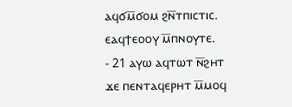ⲁϥϭⲙ̅ϭⲟⲙ ϩⲛ̅ⲧⲡⲓⲥⲧⲓⲥ. ⲉⲁϥϯⲉⲟⲟⲩ ⲙ̅ⲡⲛⲟⲩⲧⲉ.
- 21 ⲁⲩⲱ ⲁϥⲧⲱⲧ ⲛ̅ϩⲏⲧ ϫⲉ ⲡⲉⲛⲧⲁϥⲉⲣⲏⲧ ⲙ̅ⲙⲟϥ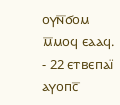ⲟⲩⲛ̅ϭⲟⲙ ⲙ̅ⲙⲟϥ ⲉⲁⲁϥ.
- 22 ⲉⲧⲃⲉⲡⲁⲓ̈ ⲁⲩⲟⲡⲥ̅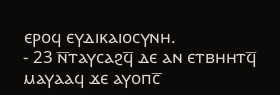ⲉⲣⲟϥ ⲉⲩⲇⲓⲕⲁⲓⲟⲥⲩⲛⲏ.
- 23 ⲛ̅ⲧⲁⲩⲥⲁϩϥ̅ ⲇⲉ ⲁⲛ ⲉⲧⲃⲏⲏⲧϥ̅ ⲙⲁⲩⲁⲁϥ ϫⲉ ⲁⲩⲟⲡⲥ̅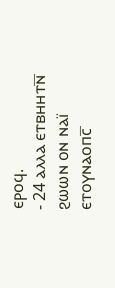ⲉⲣⲟϥ.
- 24 ⲁⲗⲗⲁ ⲉⲧⲃⲏⲏⲧⲛ̅ ϩⲱⲱⲛ ⲟⲛ ⲛⲁⲓ̈ ⲉⲧⲟⲩⲛⲁⲟⲡⲥ̅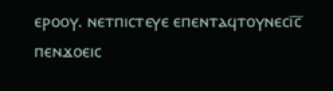ⲉⲣⲟⲟⲩ. ⲛⲉⲧⲡⲓⲥⲧⲉⲩⲉ ⲉⲡⲉⲛⲧⲁϥⲧⲟⲩⲛⲉⲥⲓ̅ⲥ̅ ⲡⲉⲛϫⲟⲉⲓⲥ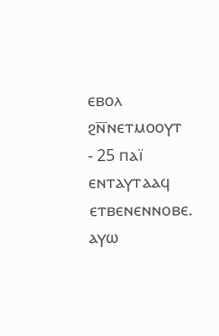ⲉⲃⲟⲗ ϩⲛ̅ⲛⲉⲧⲙⲟⲟⲩⲧ
- 25 ⲡⲁⲓ̈ ⲉⲛⲧⲁⲩⲧⲁⲁϥ ⲉⲧⲃⲉⲛⲉⲛⲛⲟⲃⲉ. ⲁⲩⲱ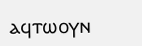ⲁϥⲧⲱⲟⲩⲛ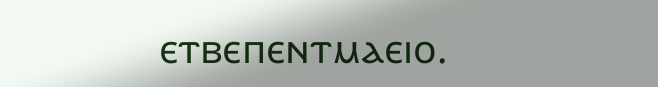ⲉⲧⲃⲉⲡⲉⲛⲧⲙⲁⲉⲓⲟ.